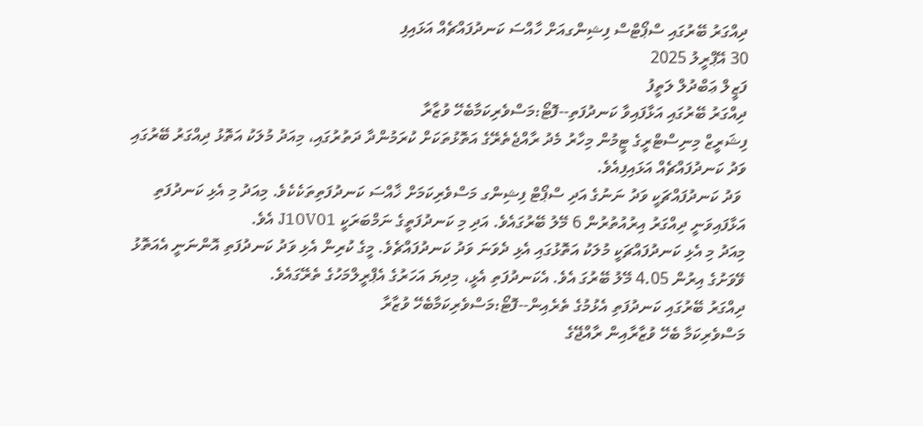ދިއްގަރު ބޭރުގައި ސްޕޯޓްސް ފިޝިންގއަށް ހާއްސަ ކަނދުފައްޗެއް އަޅައިފި
30 އޭޕްރީލު 2025
ފަޒީލް ޢަބްދުލް ލަތީފު
ދިއްގަރު ބޭރުގައި އަޅާފައިވާ ކަނދުފަތި--ފޮޓޯ:މަސްވެރިކަމާބެހޭ ވުޒާރާ
ފިޝަރީޒް މިނިސްޓްރީގެ ޓީމުން މިހާރު މެދު ރާއްޖެތެރޭގެ އަތޮޅުތަކަށް ކުރަމުންދާ ދަތުރުގައި، މިއަދު މުލަކު އަތޮޅު ދިއްގަރު ބޭރުގައި ވަދު ކަނދުފައްޗެއް އަޅައިފިއެވެ.
 ވަދު ކަނދުފައްޗަކީ ވަދު ނަނުގެ އަދި ސްޕޯޓް ފިޝިންގ މަސްވެރިކަމަށް ޚާއްސަ ކަނދުފަތިތަކެކެވެ. މިއަދު މި އެޅި ކަނދުފަތި އަޅާފައިވަނީ ދިއްގަރު އިރުއުތުރުން 6 މޭލު ބޭރުގައެވެ. އަދި މި ކަނދުފަތީގެ ނަމްބަރަކީ J10V01 އެވެ.
މިއަދު މި އެޅި ކަނދުފައްޗަކީ މުލަކު އަތޮޅުގައި އެޅި ދެވަނަ ވަދު ކަނދުފައްޗެވެ. މީގެ ކުރިން އެޅި ވަދު ކަނދުފަތި އޮންނަނީ އެއަތޮޅު ވޭވަށުގެ އިރުން 4.05 މޭލު ބޭރުގަ އެވެ. އެކަނދުފަތި އެޅީ، މިދިޔަ އަހަރުގެ އެޕްރީލްމަހުގެ ތެރޭގައެވެ.
ދިއްގަރު ބޭރުގައި ކަނދުފަތި އެޅުމުގެ ތެރެއިން--ފޮޓޯ:މަސްވެރިކަމާބެހޭ ވުޒާރާ
މަސްވެރިކަމާ ބެހޭ ވުޒާރާއިން ރާއްޖޭގެ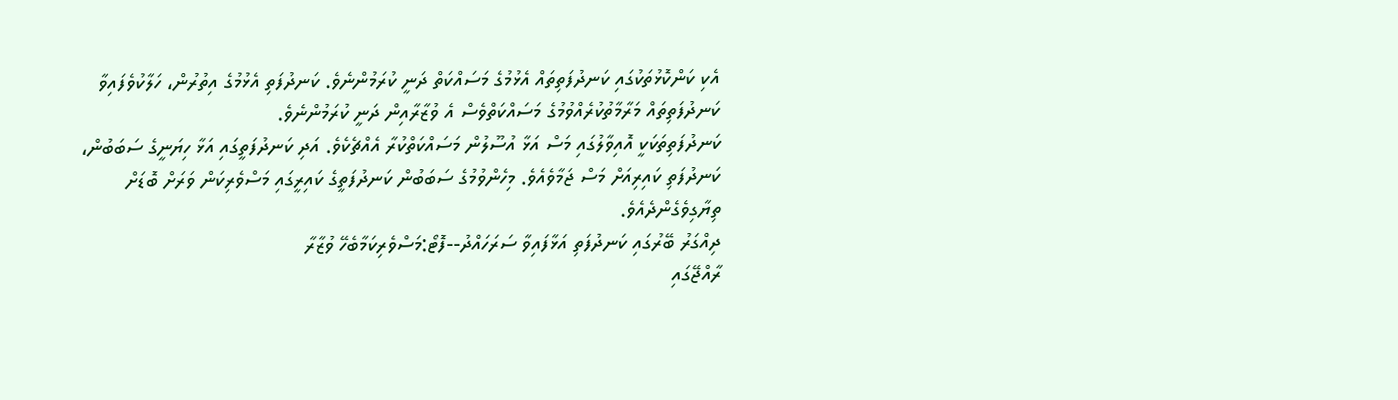އެކި ކަންކޮޅުތަކުގައި ކަނދުފަތިތައް އެޅުމުގެ މަސައްކަތް ދަނީ ކުރަމުންނެވެ. ކަނދުފަތި އެޅުމުގެ އިތުރުން، ހަލާކުވެފައިވާ ކަނދުފަތިތައް މަރާމާތުކުރެއްވުމުގެ މަސައްކަތްވެސް އެ ވުޒާރާއިން ދަނީ ކުރަމުންނެވެ.
ކަނދުފަތިތަކަކީ އޮއިވާލުގައި މަސް އަޅާ އުސޫލުން މަސައްކަތްކުރާ އެއްޗެކެވެ. އަދި ކަނދުފަތީގައި އަޅާ ހިޔަނީގެ ސަބަބުން، ކަނދުފަތި ކައިރިއަށް މަސް ޖަމާވެއެވެ. މިހެންވުމުގެ ސަބަބުން ކަނދުފަތީގެ ކައިރީގައި މަސްވެރިކަން ވަރަށް ބޮޑަށް ތިޔާގިވެގެންދެއެވެ.
ދިއްގަރު ބޭރުގައި ކަނދުފަތި އަޅާފައިވާ ސަރަހައްދު--ފޮޓޯ:މަސްވެރިކަމާބެހޭ ވުޒާރާ
ރާއްޖޭގައި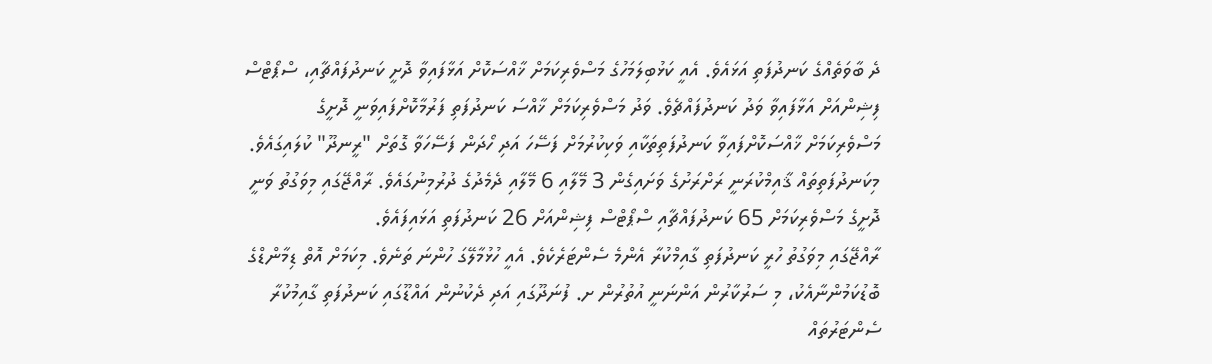ދެ ބާވަތެއްގެ ކަނދުފަތި އަޅައެވެ. އެއީ ކަޅުބިލަމަހުގެ މަސްވެރިކަމަށް ޚާއްސަކޮށް އަޅާފައިވާ ދޮށީ ކަނދުފައްޗާއި، ސްޕޯޓްސް ފިޝިންއަށް އަޅާފައިވާ ވަދު ކަނދުފައްޗެވެ. ވަދު މަސްވެރިކަމަށް ޚާއްސަ ކަނދުފަތި ފަރުމާކޮށްފައިވަނީ ދޮށީގެ މަސްވެރިކަމަށް ޚާއްސަކޮށްފައިވާ ކަނދުފަތިތަކާއި ވަކިކުރުމަށް ފަސޭހަ އަދި ހޯދަން ފަސޭހަވާ ގޮތަށް "ރީނދޫ" ކުލައިގައެވެ. މިކަނދުފަތިތައް ޤާއިމްކުރަނީ ރަށްރަށުގެ ވަށައިގެން 3 މޭލާއި 6 މޭލާއި ދެމެދުގެ ދުރުމިނުގައެވެ. ރާއްޖޭގައި މިވަގުތު ވަނީ ދޮށީގެ މަސްވެރިކަމަށް 65 ކަނދުފައްޗާއި ސްޕޯޓްސް ފިޝިންއަށް 26 ކަނދުފަތި އަޅައިފައެވެ.
ރާއްޖޭގައި މިވަގުތު ހުރީ ކަނދުފަތި ގާއިމްކުރާ އެންމެ ސެންޓަރެކެވެ. އެއީ ހުޅުމާލޭގަ ހުންނަ ތަނެވެ. މިކަމަށް އޮތް ޑިމާންޑްގެ ބޮޑުކަމުންނާއެކު، މި ސަރުކާރުން އަންނަނީ އުތުރުން ށ. ފުނަދޫގައި އަދި ދެކުނުން އައްޑޫގައި ކަނދުފަތި ގާއިމުކުރާ ސެންޓަރުތައް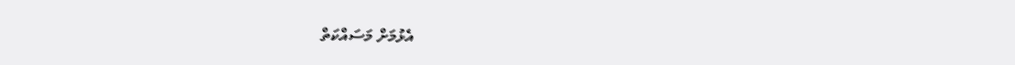އެޅުމަށް މަސައްކަތް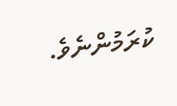ކުރަމުންނެވެ.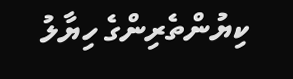ކިޔުންތެރިންގެ ހިޔާލު